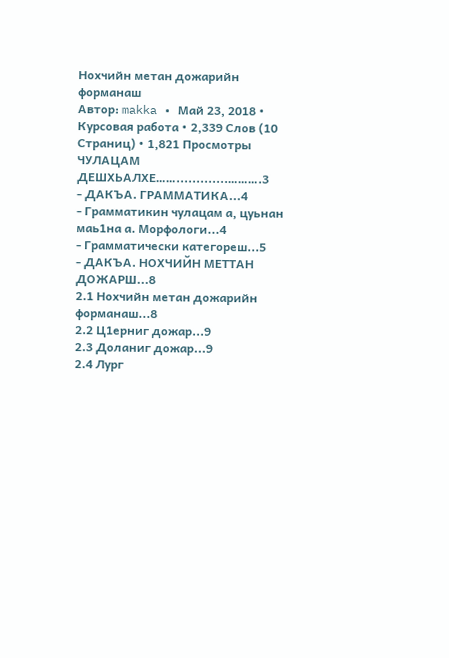Нохчийн метан дожарийн форманаш
Автор: makka • Май 23, 2018 • Курсовая работа • 2,339 Слов (10 Страниц) • 1,821 Просмотры
ЧУЛАЦАМ
ДЕШХЬАЛХЕ…….............……….3
- ДАКЪА. ГРАММАТИКА...4
- Грамматикин чулацам а, цуьнан маь1на а. Морфологи...4
- Грамматически категореш...5
- ДАКЪА. НОХЧИЙН МЕТТАН ДОЖАРШ...8
2.1 Нохчийн метан дожарийн форманаш...8
2.2 Ц1ерниг дожар...9
2.3 Доланиг дожар...9
2.4 Лург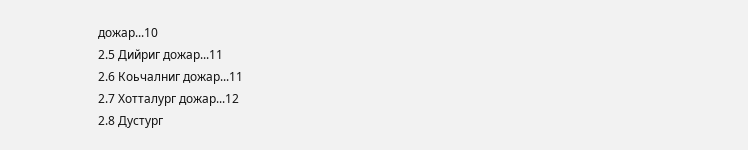дожар...10
2.5 Дийриг дожар...11
2.6 Коьчалниг дожар...11
2.7 Хотталург дожар...12
2.8 Дустург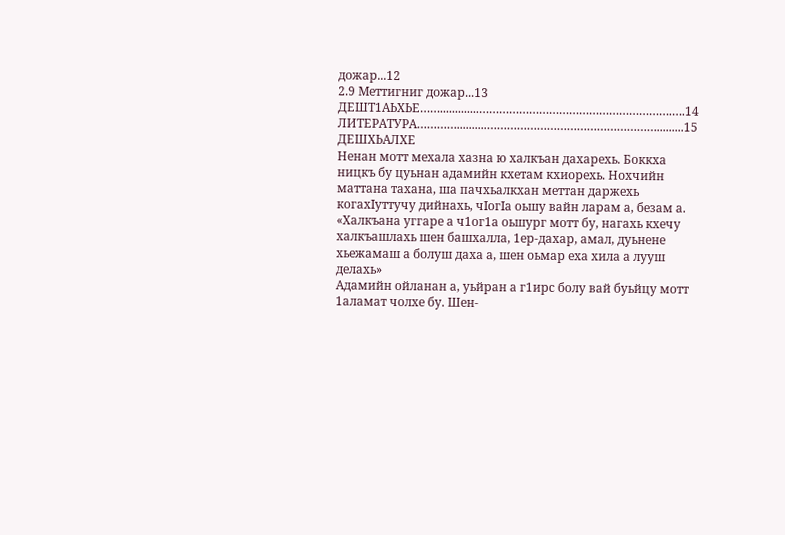дожар...12
2.9 Меттигниг дожар...13
ДЕШТ1АЬХЬЕ…….............………………………………………………….….14
ЛИТЕРАТУРА…………..........…………………………………………….........15
ДЕШХЬАЛХЕ
Ненан мотт мехала хазна ю халкъан дахарехь. Боккха ницкъ бу цуьнан адамийн кхетам кхиорехь. Нохчийн маттана тахана, ша пачхьалкхан меттан даржехь когахIуттучу дийнахь, чIогIа оьшу вайн ларам а, безам а.
«Халкъана уггаре а ч1ог1а оьшург мотт бу, нагахь кхечу халкъашлахь шен башхалла, 1ер-дахар, амал, дуьнене хьежамаш а болуш даха а, шен оьмар еха хила а лууш делахь»
Адамийн ойланан а, уьйран а г1ирс болу вай буьйцу мотт 1аламат чолхе бу. Шен-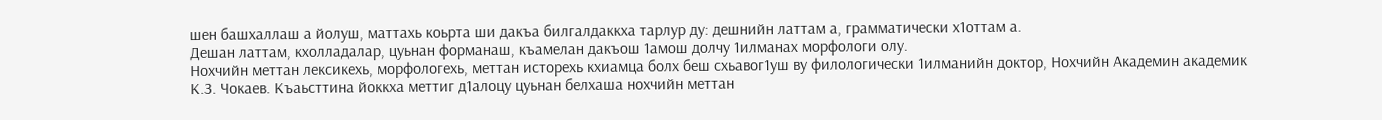шен башхаллаш а йолуш, маттахь коьрта ши дакъа билгалдаккха тарлур ду: дешнийн латтам а, грамматически х1оттам а.
Дешан латтам, кхолладалар, цуьнан форманаш, къамелан дакъош 1амош долчу 1илманах морфологи олу.
Нохчийн меттан лексикехь, морфологехь, меттан исторехь кхиамца болх беш схьавог1уш ву филологически 1илманийн доктор, Нохчийн Академин академик К.З. Чокаев. Къаьсттина йоккха меттиг д1алоцу цуьнан белхаша нохчийн меттан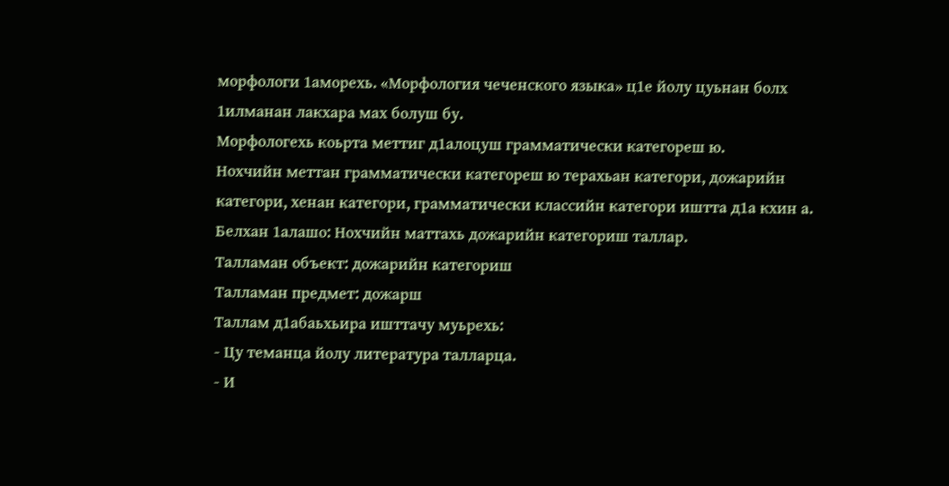морфологи 1аморехь. «Морфология чеченского языка» ц1е йолу цуьнан болх 1илманан лакхара мах болуш бу.
Морфологехь коьрта меттиг д1алоцуш грамматически категореш ю.
Нохчийн меттан грамматически категореш ю терахьан категори, дожарийн категори, хенан категори, грамматически классийн категори иштта д1а кхин а.
Белхан 1алашо: Нохчийн маттахь дожарийн категориш таллар.
Талламан объект: дожарийн категориш
Талламан предмет: дожарш
Таллам д1абаьхьира ишттачу муьрехь:
- Цу теманца йолу литература талларца.
- И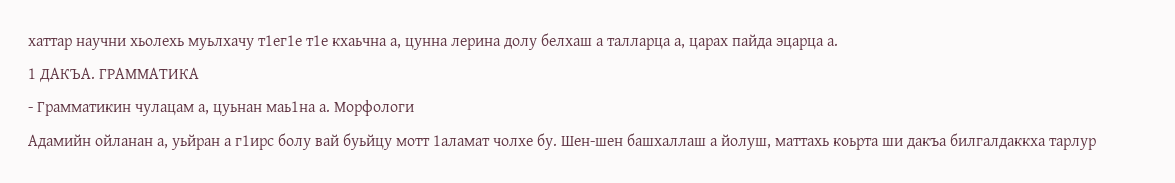хаттар научни хьолехь муьлхачу т1ег1е т1е кхаьчна а, цунна лерина долу белхаш а талларца а, царах пайда эцарца а.
1 ДАКЪА. ГРАММАТИКА
- Грамматикин чулацам а, цуьнан маь1на а. Морфологи
Адамийн ойланан а, уьйран а г1ирс болу вай буьйцу мотт 1аламат чолхе бу. Шен-шен башхаллаш а йолуш, маттахь коьрта ши дакъа билгалдаккха тарлур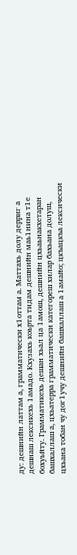ду: дешнийн латтам а, грамматически х1оттам а. Маттахь долу дерриг а дешнаш лексикехь 1амадо. Кхузахь коьрта тидам дешнийн маь1нина т1е бохуьйту. Грамматикехь дешан хьал ца 1амош, дешнийн цхьаьнакхетаран башхаллаш а, цхьатерра грамматически категореш хилар бахьана долуш, цхьана тобан чу дог1учу дешнийн башхаллаш а 1амайо; цкъацкъа лексически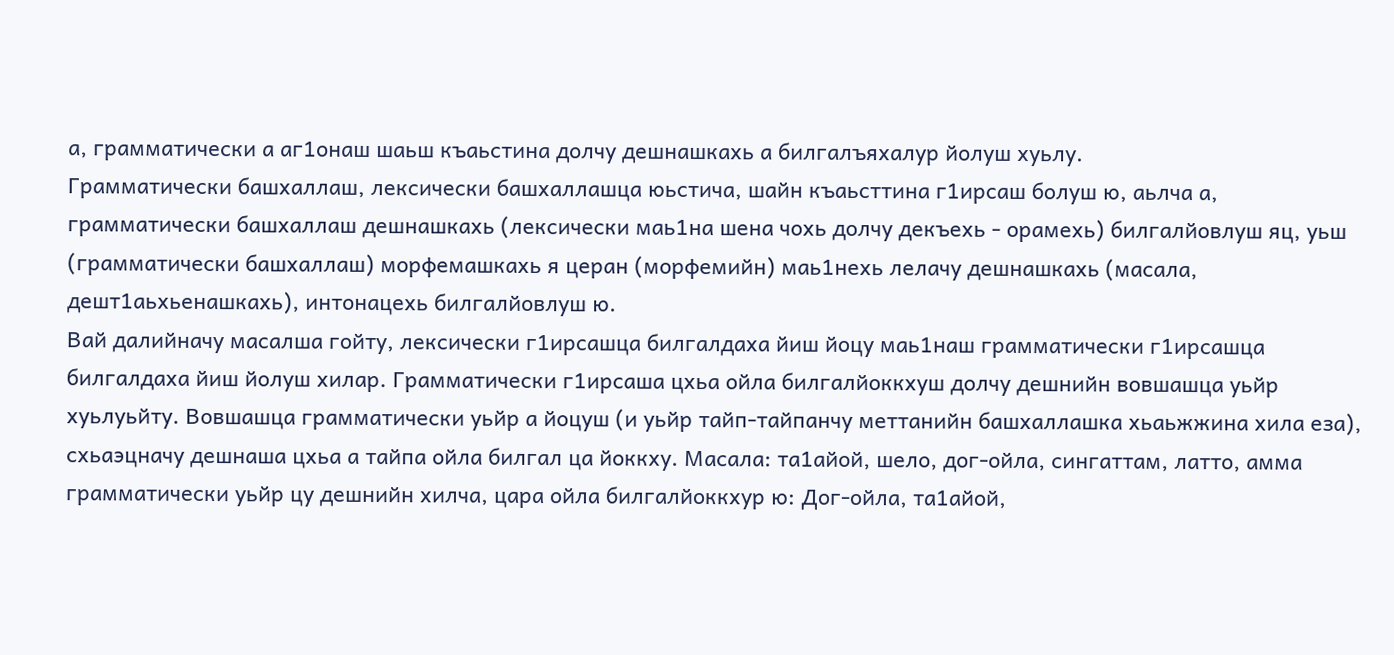а, грамматически а аг1онаш шаьш къаьстина долчу дешнашкахь а билгалъяхалур йолуш хуьлу.
Грамматически башхаллаш, лексически башхаллашца юьстича, шайн къаьсттина г1ирсаш болуш ю, аьлча а, грамматически башхаллаш дешнашкахь (лексически маь1на шена чохь долчу декъехь - орамехь) билгалйовлуш яц, уьш (грамматически башхаллаш) морфемашкахь я церан (морфемийн) маь1нехь лелачу дешнашкахь (масала, дешт1аьхьенашкахь), интонацехь билгалйовлуш ю.
Вай далийначу масалша гойту, лексически г1ирсашца билгалдаха йиш йоцу маь1наш грамматически г1ирсашца билгалдаха йиш йолуш хилар. Грамматически г1ирсаша цхьа ойла билгалйоккхуш долчу дешнийн вовшашца уьйр хуьлуьйту. Вовшашца грамматически уьйр а йоцуш (и уьйр тайп-тайпанчу меттанийн башхаллашка хьаьжжина хила еза), схьаэцначу дешнаша цхьа а тайпа ойла билгал ца йоккху. Масала: та1айой, шело, дог-ойла, сингаттам, латто, амма грамматически уьйр цу дешнийн хилча, цара ойла билгалйоккхур ю: Дог-ойла, та1айой,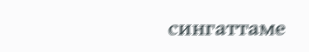сингаттаме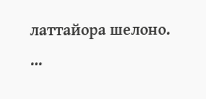латтайора шелоно.
...